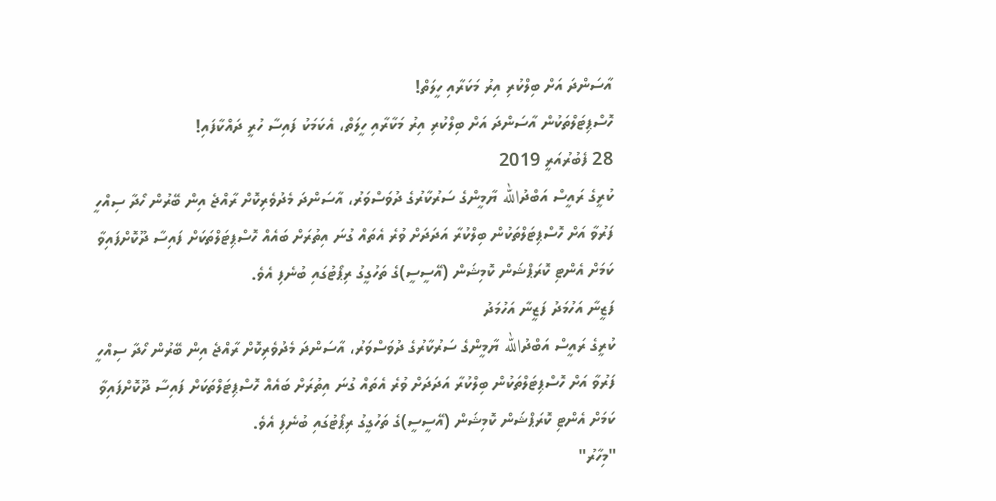އާސަންދަ އަށް ބިލްކުރި އިރު މަކަރާއި ހީލަތް!
ހޮސްޕިޓަލްތަކުން އާސަންދަ އަށް ބިލްކުރި އިރު މަކާރާއި ހީލަތް، އެކަމަކު ފައިސާ ހުރީ ދައްކާފައި!
28 ފެބުރުއަރީ 2019
ކުރީގެ ރައީސް އަބްދުالله ޔާމީންގެ ސަރުކާރުގެ ދުވަސްވަރު، އާސަންދަ މެދުވެރިކޮށް ރާއްޖެ އިން ބޭރުން ހޯދާ ސިއްހީ ފަރުވާ އަށް ހޮސްޕިޓަލްތަކުން ބިލްކުރާ އަދަދަށް ވުރެ އެތައް ގުނަ އިތުރަށް ބައެއް ހޮސްޕިޓަލްތަކަށް ފައިސާ ދޫކޮށްފައިވާ ކަމަށް އެންޓި ކޮރަޕްޝަން ކޮމިޝަން (އޭސީސީ)ގެ ތަހުގީގު ރިޕޯޓުގައި ބުނެފި އެވެ.
ފަޒީނާ އަހުމަދު ފަޒީނާ އަހުމަދު
ކުރީގެ ރައީސް އަބްދުالله ޔާމީންގެ ސަރުކާރުގެ ދުވަސްވަރު، އާސަންދަ މެދުވެރިކޮށް ރާއްޖެ އިން ބޭރުން ހޯދާ ސިއްހީ ފަރުވާ އަށް ހޮސްޕިޓަލްތަކުން ބިލްކުރާ އަދަދަށް ވުރެ އެތައް ގުނަ އިތުރަށް ބައެއް ހޮސްޕިޓަލްތަކަށް ފައިސާ ދޫކޮށްފައިވާ ކަމަށް އެންޓި ކޮރަޕްޝަން ކޮމިޝަން (އޭސީސީ)ގެ ތަހުގީގު ރިޕޯޓުގައި ބުނެފި އެވެ.
"މިހާރު"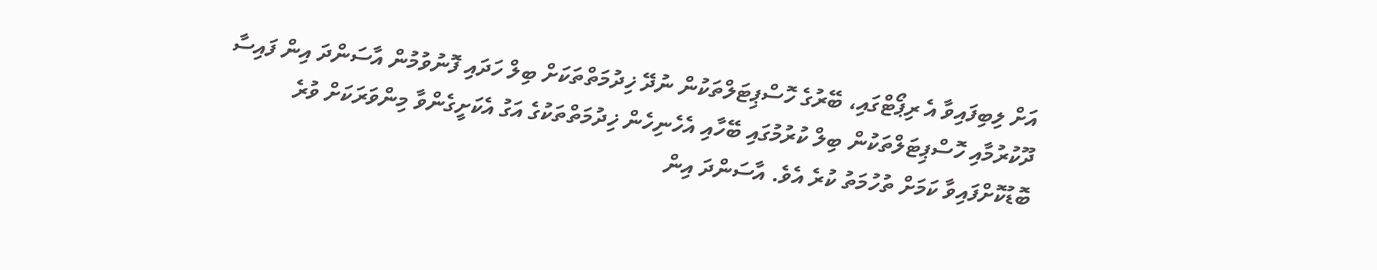އަށް ލިބިފައިވާ އެ ރިޕޯޓްގައި، ބޭރުގެ ހޮސްޕިޓަލްތަކުން ނުދޭ ޚިދުމަތްތަކަށް ބިލް ހަދައި ފޮނުވުމުން އާސަންދަ އިން ފައިސާ ދޫކުރުމާއި ހޮސްޕިޓަލްތަކުން ބިލް ކުރުމުގައި ބޭހާއި އެހެނިހެން ޚިދުމަތްތަކުގެ އަގު އެކަށީގެންވާ މިންވަރަކަށް ވުރެ ބޮޑުކޮށްފައިވާ ކަމަށް ތުހުމަތު ކުރެ އެވެ. އާސަންދަ އިން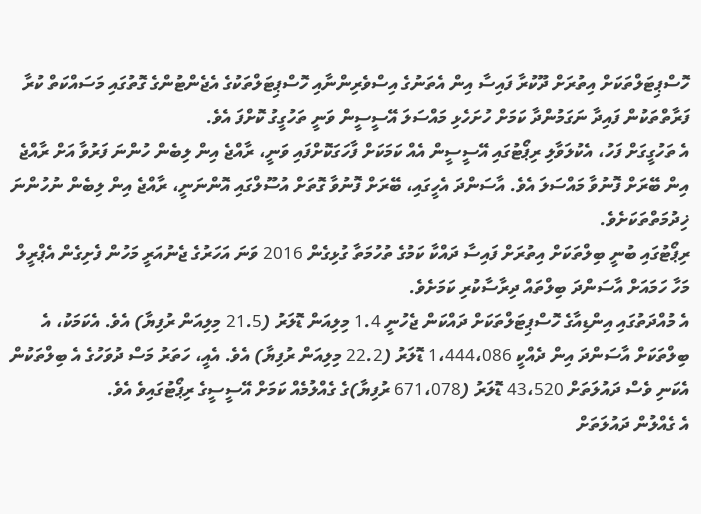ހޮސްޕިޓަލްތަކަށް އިތުރަށް ދޫކުރާ ފައިސާ އިން އެތަނުގެ އިސްވެރިންނާއި ހޮސްޕިޓަލްތަކުގެ އެޖެންޓުންގެ ގޮތުގައި މަސައްކަތް ކުރާ ފަރާތްތަކުން ފައިދާ ނަގަމުންދާ ކަމަށް ހުށަހެޅި މައްސަލަ އޭސީސީން ވަނީ ތަހުގީގު ކޮށްފަ އެވެ.
އެ ތަހުގީގަށް ފަހު، އެކުލަވާލި ރިޕޯޓުގައި އޭސީސީން އެއް ކަމަކަށް ފާހަގަކޮށްފައި ވަނީ، ރާއްޖެ އިން ލިބެން ހުންނަ ފަރުވާ އަށް ރާއްޖެ އިން ބޭރަށް ފޮނުވާ މައްސަލަ އެވެ. އާސަންދަ އެހީގައި، ބޭރަށް ފޮނުވާ ގޮތަށް އުސޫލްގައި އޮންނަނީ، ރާއްޖެ އިން ލިބެން ނުހުންނަ ޚިދުމަތްތަކަށެވެ.
ރިޕޯޓުގައި ބުނީ ބިލްތަކަށް އިތުރަށް ފައިސާ ދައްކާ ކަމުގެ ތުހުމަތާ ގުޅިގެން 2016 ވަނަ އަހަރުގެ ޖެނުއަރީ މަހުން ފެށިގެން އެޕްރީލް މަހާ ހަމައަށް އާސަންދަ ބިލްތައް ދިރާސާކުރި ކަމަށެވެ.
އެ މުއްދަތުގައި އިންޑިއާގެ ހޮސްޕިޓަލްތަކަށް ދައްކަން ޖެހުނީ 1.4 މިލިއަން ޑޮލަރު (21.5 މިލިއަން ރުފިޔާ) އެވެ. އެކަމަކު، އެ ބިލްތަކަށް އާސަންދަ އިން ދެއްކީ 1،444،086 ޑޮލަރު (22.2 މިލިއަން ރުފިޔާ) އެވެ. އެއީ، ހަތަރު މަސް ދުވަހުގެ އެ ބިލްތަކުން އެކަނި ވެސް ދައުލަތަށް 43،520 ޑޮލަރު (671،078 ރުފިޔާ)ގެ ގެއްލުމެއް ކަމަށް އޭސީސީގެ ރިޕޯޓުގައިވެ އެވެ.
އެ ގެއްލުން ދައުލަތަށް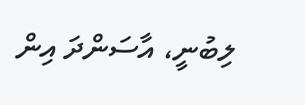ލިބުނީ، އާސަންދަ އިން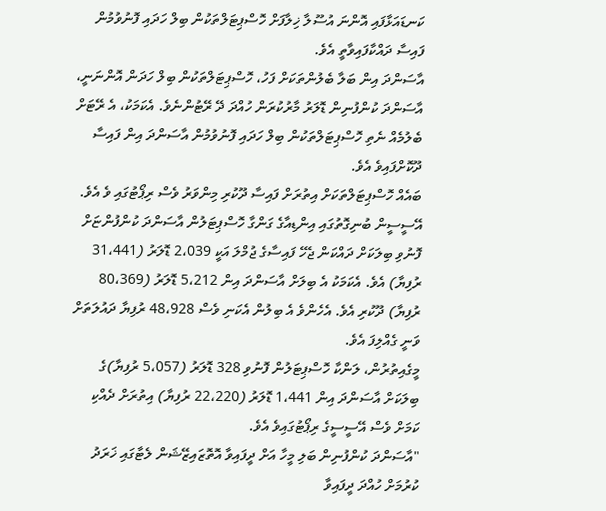ކަނޑައަޅާފައި އޮންނަ އުސޫލާ ޚިލާފަށް ހޮސްޕިޓަލްތަކުން ބިލް ހަދައި ފޮނުވުމުން ފައިސާ ދައްކާފައިވާތީ އެވެ.
އާސަންދަ އިން ބަލާ ބެލުންތަކަށް ފަހު، ހޮސްޕިޓަލްތަކުން ބިލް ހަދަން އޮންނަނީ، އާސަންދަ ކުންފުނިން ޑޮލަރު މާރުކުރަން ހުއްދަ ދޭ ރޭޓުންނެވެ. އެކަމަކު، އެ ރޭޓަށް ބެލުމެއް ނެތި ހޮސްޕިޓަލްތަކުން ބިލް ހަދައި ފޮނުވުމުން އާސަންދަ އިން ފައިސާ ދޫކޮށްފައިވެ އެވެ.
ބައެއް ހޮސްޕިޓަލްތަކަށް އިތުރަށް ފައިސާ ދޫކުރި މިންވަރު ވެސް ރިޕޯޓުގައި ވެ އެވެ.
އޭސީސީން ބުނިގޮތުގައި އިންޑިއާގެ ގަންގާ ހޮސްޕިޓަލުން އާސަންދަ ކުންފުންޏަށް ފޮނުވި ބިލަކަށް ދައްކަން ޖެހޭ ފައިސާގެ ޖުމްލަ އަކީ 2،039 ޑޮލަރު (31،441 ރުފިޔާ) އެވެ. އެކަމަކު އެ ބިލަށް އާސަންދަ އިން 5،212 ޑޮލަރު (80،369 ރުފިޔާ) ދޫކުރި އެވެ. އެހެންވެ އެ ބިލުން އެކަނި ވެސް 48،928 ރުފިޔާ ދައުލަތަށް ވަނީ ގެއްލިފަ އެވެ.
މީގެއިތުރުން، ލަންކާ ހޮސްޕިޓަލުން ފޮނުވި 328 ޑޮލަރު (5،057 ރުފިޔާ)ގެ ބިލަކަށް އާސަންދަ އިން 1،441 ޑޮލަރު (22،220 ރުފިޔާ) އިތުރަށް ދެއްކި ކަމަށް ވެސް އޭސީސީގެ ރިޕޯޓުގައިވެ އެވެ.
"އާސަންދަ ކުންފުނިން ބަލި މީހާ އަށް ދީފައިވާ އޮތޮޒައިޒޭޝަން ލެޓާގައި ޚަރަދު ކުރުމަށް ހުއްދަ ދީފައިވާ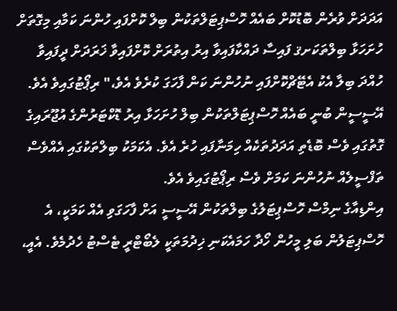އަދަދަށް ވުރެން ބޮޑުކޮށް ބައެއް ހޮސްޕިޓަލްތަކުން ބިލް ކޮށްފައި ހުންނަ ކަމާއި މިގޮތަށް ހުށަހަޅާ ބިލްތަކަށޤ ފައިސާ ދައްކާފައިވާ އިރު އިތުރަށް ކޮށްފައިވާ ޚަރަދަށް ދީފައިވާ ހުއްދަ ބިލާ އެކު އެޓޭޗްކޮށްފައި ނުހުންނަ ކަން ފާހަގަ ކުރެވެ އެވެ،" ރިޕޯޓުގައިވެ އެވެ.
އޭސީސީން ބުނީ ބައެއް ހޮސްޕިޓަލްތަކުން ބިލް ހުށަހަޅާ އިރު ޑޮކްޓަރުންގެ އުޖޫރައިގެ ގޮތުގައި ވެސް ބޮޑެތި އަދަދުތަކެއް ހިމަނާފައި ހުރެ އެވެ. އެކަމަކު ބިލްތަކުގައި އެއްވެސް ތަފްސީލެއް ނުހުންނަ ކަމަށް ވެސް ރިޕޯޓުގައިވެ އެވެ.
އިންޑިއާގެ ނިމްސް ހޮސްޕިޓަލުގެ ބިލްތަކުން އޭސީސީ އަށް ފާހަގަވި އެއް ކަމަކީ، އެ ހޮސްޕިޓަލުން ބަލި މީހުން ހޯދާ ހަމައެކަނި ޚިދުމަތަކީ ލެބޯޓްރީ ޓެސްޓު ހެދުމެވެ. އެއީ،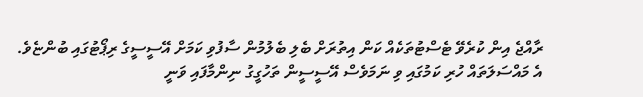ރާއްޖެ އިން ކުރެވޭ ޓެސްޓުތަކެއް ކަން އިތުރަށް ބެލި ބެލުމުން ސާފުވި ކަމަށް އޭސީސީގެ ރިޕޯޓުގައި ބުންޏެވެ.
އެ މައްސަލަތައް ހުރި ކަމުގައި ވި ނަމަވެސް އޭސީސީން ތަހުގީގު ނިންމާފައި ވަނީ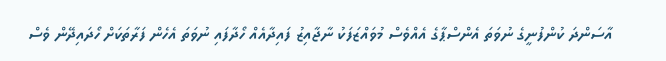އާސަންދަ ކުންފުނީގެ ނުވަތަ އެންސްޕާގެ އެއްވެސް މުވައްޒަފަކު ނާޖާއިޒު ފައިދާއެއް ހޯދާފައި ނުވަތަ އެހެން ފަރާތަކަށް ހޯދައިދޭން ވެސް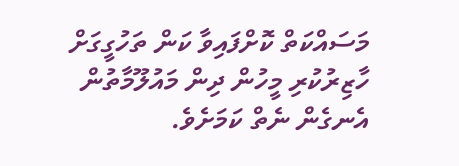މަސައްކަތް ކޮށްފައިވާ ކަން ތަހުގީގަށް ހާޒިރުކުރި މީހުން ދިން މައުލޫމާތުން އެނގެން ނެތް ކަމަށެވެ.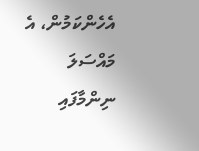އެހެންކަމުން، އެ މައްސަލަ ނިންމާފައި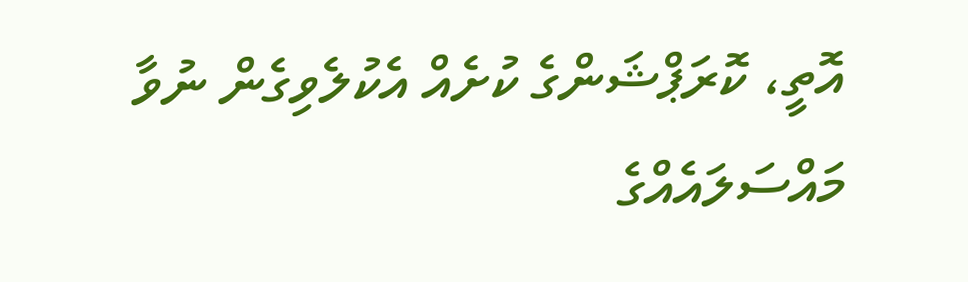އޮތީ، ކޮރަޕްޝަންގެ ކުށެއް އެކުލެވިގެން ނުވާ މައްސަލައެއްގެ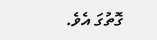ގޮތުގަ އެވެ.